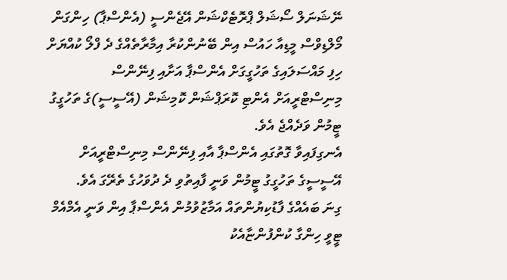ނޭޝަނަލް ސޯޝަލް ޕްރޮޓެކްޝަން އޭޖެންސީ (އެންސްޕާ) ހިންގަން މޯލްޑިވްސް މީޑިއާ ހައުސް އިން ބޭނުންކުރާ އިމާރާތެއްގެ ދެ ފްލޯ ކުއްޔަށް ހިފި މައްސަލައިގެ ތަހުގީގަށް އެންސްޕާ އަށާއި ފިނޭންސް މިނިސްޓްރީއަށް އެންޓި ކޮރަޕްޝަން ކޮމިޝަން (އޭސީސީ)ގެ ތަހުގީގު ޓީމުން ވަދެއްޖެ އެވެ.
އެނގިފައިވާ ގޮތުގައި އެންސްޕާ އާއި ފިނޭންސް މިނިސްޓްރީއަށް އޭސީސީގެ ތަހުގީގު ޓީމުން ވަނީ ފާއިތުވި ދެ ދުވަހުގެ ތެރޭގަ އެވެ.
ގިނަ ބައެއްގެ ފާޑުކިޔުންތައް އަމާޒުވުމުން އެންސްޕާ އިން ވަނީ އެމްއެމް ޓީވީ ހިންގާ ކުންފުންޏާއެކު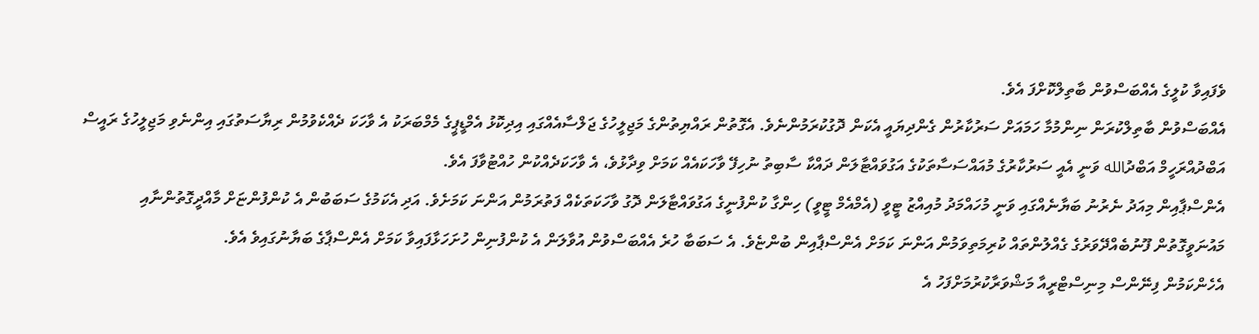ވެފައިވާ ކުލީގެ އެއްބަސްވުން ބާތިލްކޮށްފަ އެވެ.
އެއްބަސްވުން ބާތިލްކުރަން ނިންމުމާ ހަމައަށް ސަރުކާރުން ގެންދިޔައީ އެކަން ދޮގުކުރަމުންނެވެ. އެގޮތުން ރައްޔިތުންގެ މަޖިލީހުގެ ޖަލްސާއެއްގައި އިދިކޮޅު އެމްޑީޕީގެ މެމްބަރަކު އެ ވާހަކަ ދެއްކެވުމުން ރިޔާސަތުގައި އިންނެވި މަޖިލީހުގެ ރައީސް އަބްދުއްރަހީމް އަބްދުالله ވަނީ އެއީ ސަރުކާރުގެ މުއައްސަސާތަކުގެ އަގުވައްޓާލަން ދައްކާ ސާބިތު ނުހިފޭ ވާހަކައެއް ކަމަށް ވިދާޅުވެ، އެ ވާހަކަދެއްކުން ހުއްޓުވާފަ އެވެ.
އެންސްޕާއިން މިއަދު ނެރުނު ބަޔާނެއްގައި ވަނީ މުހައްމަދު މުއިއްޒު ޓީވީ (އެމްއެމް ޓީވީ) ހިންގާ ކުންފުނީގެ އަގުވައްޓާލަން ދޮގު ވާހަކަތަކެއް ފަތުރަމުން އަންނަ ކަމަށެވެ. އަދި އެކަމުގެ ސަބަބުން އެ ކުންފުންޏަށް މާއްދީގޮތުންނާއި މައުނަވީގޮތުން ފޫނުބެއްދޭވަރުގެ ގެއްލުންތައް ކުރިމަތިވަމުން އަންނަ ކަމަށް އެންސްޕާއިން ބުންޏެވެ. އެ ސަބަބާ ހުރެ އެއްބަސްވުން އުވާލަން އެ ކުންފުނިން ހުށަހަޅާފައިވާ ކަމަށް އެންސްޕާގެ ބަޔާނުގައިވެ އެވެ.
އެހެންކަމުން ފިނޭންސް މިނިސްޓްރީއާ މަޝްވަރާކުރުމަށްފަހު އެ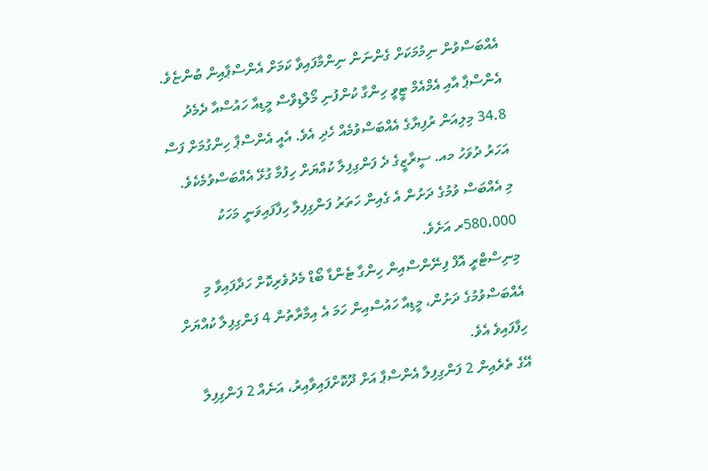އެއްބަސްވުން ނިމުމަކަށް ގެންނަން ނިންމާފައިވާ ކަމަށް އެންސްޕާއިން ބުންޏެވެ.
އެންސްޕާ އާއި އެމްއެމް ޓީވީ ހިންގާ ކުންފުނި މޯލްޑިވްސް މީޑިއާ ހައުސްއާ ދެމެދު 34.8 މިލިއަން ރުފިޔާގެ އެއްބަސްވުމެއް ހެދި އެވެ. އެއީ އެންސްޕާ ހިންގުމަށް ފަސް އަހަރު ދުވަހު މއ. ސީރާޒީގެ ދެ ފަންގިފިލާ ކުއްޔަށް ހިފުމާ ގުޅޭ އެއްބަސްވުމެކެވެ.
މި އެއްބަސް ވުމުގެ ދަށުން އެ ގެއިން ހަތަރު ފަންގިފިލާ ހިފާފައިވަނީ މަހަކު 580،000ރ އަށެވެ.
މިނިސްޓްރީ އޮފް ފިނޭންސްއިން ހިންގާ ޓެންޑާ ބޯޑް މެދުވެރިކޮށް ހަދާފައިވާ މި އެއްބަސްވުމުގެ ދަށުން، މީޑިއާ ހައުސްއިން ހަމަ އެ އިމާރާތުން 4 ފަންގިފިލާ ކުއްޔަށް ހިފާފައިވެ އެވެ.
އޭގެ ތެރެއިން 2 ފަންގިފިލާ އެންސްޕާ އަށް ދޫކޮށްފައިވާއިރު، އަނެއް 2 ފަންގިފިލާ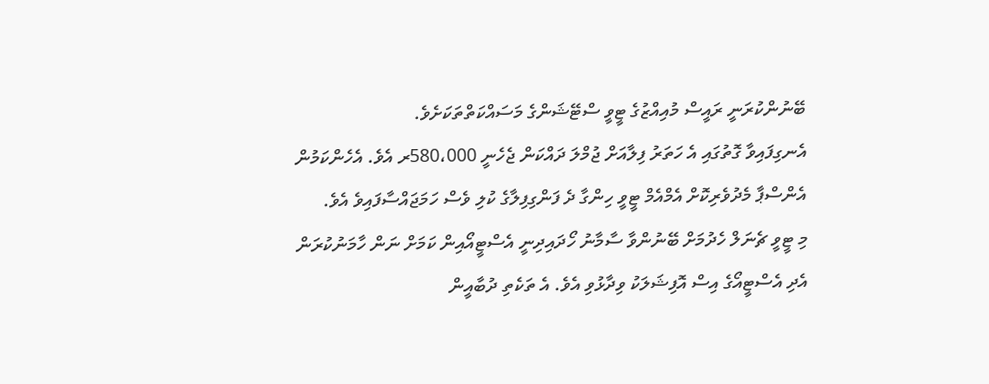ބޭނުންކުރަނީ ރައީސް މުއިއްޒުގެ ޓީވީ ސްޓޭޝަންގެ މަސައްކަތްތަކަށެވެ.
އެނގިފައިވާ ގޮތުގައި އެ ހަތަރު ފިލާއަށް ޖުމްލަ ދައްކަން ޖެހެނީ 580،000ރ އެވެ. އެހެންކަމުން އެންސްޕާ މެދުވެރިކޮށް އެމްއެމް ޓީވީ ހިންގާ ދެ ފަންގިފިލާގެ ކުލި ވެސް ހަމަޖައްސާފައިވެ އެވެ.
މި ޓީވީ ޗެނަލް ހެދުމަށް ބޭނުންވާ ސާމާނު ހޯދައިދިނީ އެސްޓީއޯއިން ކަމަށް ނަން ހާމަނުކުރަން އެދި އެސްޓީއޯގެ އިސް އޮފިޝަލަކު ވިދާޅުވި އެވެ. އެ ތަކެތި ދުބާއީން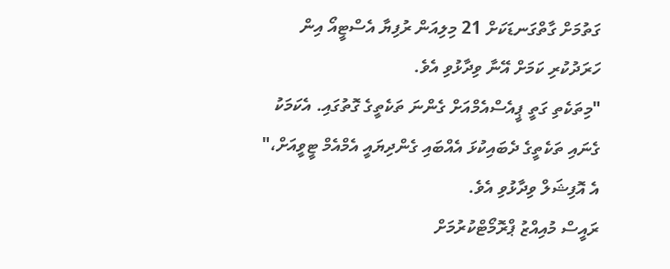ގަތުމަށް ގާތްގަނޑަކަށް 21 މިލިއަން ރުފިޔާ އެސްޓީއޯ އިން ހަރަދުކުރި ކަމަށް އޭނާ ވިދާޅުވި އެވެ.
"މިތަކެތި ގަތީ ޕީއެސްއެމްއަށް ގެންނަ ތަކެތީގެ ގޮތުގައި. އެކަމަކު ގެނައި ތަކެތީގެ ދެބައިކުޅަ އެއްބައި ގެންދިޔައީ އެމްއެމް ޓީވީއަށް،" އެ އޮފިޝަލް ވިދާޅުވި އެވެ.
ރައީސް މުއިއްޒު ޕްރޮމޯޓްކުރުމަށް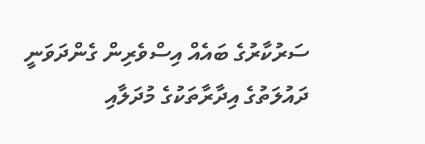ސަރުކާރުގެ ބައެއް އިސްވެރިން ގެންދަވަނީ ދައުލަތުގެ އިދާރާތަކުގެ މުދަލާއި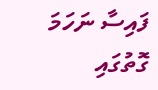ފައިސާ ނަހަމަ ގޮތުގައި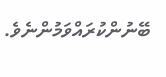ބޭނުންކުރައްވަމުންނެވެ.